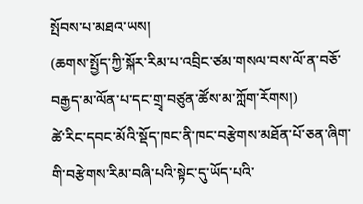སྤོབས་པ་མཐའ་ཡས།
(ཆགས་སྤྱོད་ཀྱི་སྐོར་རིམ་པ་འབྲིང་ཙམ་གསལ་བས་ལོ་ན་བཅོ་བརྒྱད་མ་ལོན་པ་དང་གྲྭ་བཙུན་ཚོས་མ་ཀློག་རོགས།)
ཚེ་རིང་དབང་མོའི་སྡོད་ཁང་ནི་ཁང་བརྩེགས་མཐོན་པོ་ཅན་ཞིག་གི་བརྩེགས་རིམ་བཞི་པའི་སྟེང་དུ་ཡོད་པའི་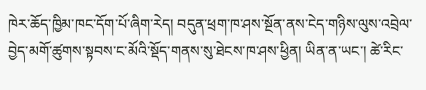ཁེར་ཆོད་ཁྱིམ་ཁང་དོག་པོ་ཞིག་རེད། བདུན་ཕྲག་ཁ་ཤས་སྔོན་ནས་ངེད་གཉིས་ལུས་འབྲེལ་བྱེད་མགོ་ཚུགས་སྟབས་ང་མོའི་སྡོད་གནས་སུ་ཐེངས་ཁ་ཤས་ཕྱིན། ཡིན་ན་ཡང་། ཚེ་རིང་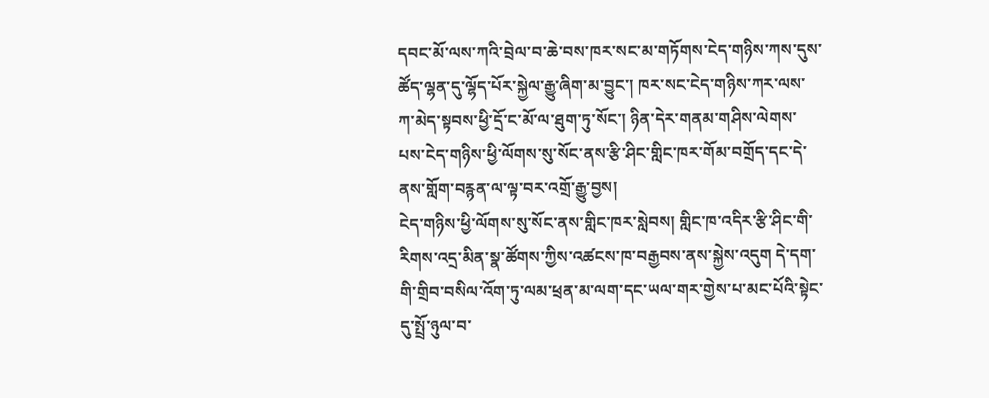དབང་མོ་ལས་ཀའི་བྲེལ་བ་ཆེ་བས་ཁར་སང་མ་གཏོགས་ངེད་གཉིས་ཀས་དུས་ཚོད་ལྷན་དུ་ལྷོད་པོར་སྐྱེལ་རྒྱུ་ཞིག་མ་བྱུང་། ཁར་སང་ངེད་གཉིས་ཀར་ལས་ཀ་མེད་སྟབས་ཕྱི་དྲོ་ང་མོ་ལ་ཐུག་ཏུ་སོང་། ཉིན་དེར་གནམ་གཤིས་ལེགས་པས་ངེད་གཉིས་ཕྱི་ལོགས་སུ་སོང་ནས་རྩི་ཤིང་གླིང་ཁར་གོམ་བགྲོད་དང་དེ་ནས་གློག་བརྙན་ལ་ལྟ་བར་འགྲོ་རྒྱུ་བྱས།
ངེད་གཉིས་ཕྱི་ལོགས་སུ་སོང་ནས་གླིང་ཁར་སླེབས། གླིང་ཁ་འདིར་རྩི་ཤིང་གི་རིགས་འདྲ་མིན་སྣ་ཚོགས་ཀྱིས་འཚངས་ཁ་བརྒྱབས་ནས་སྐྱེས་འདུག དེ་དག་གི་གྲིབ་བསིལ་འོག་ཏུ་ལམ་ཕྲན་མ་ལག་དང་ཡལ་གར་གྱེས་པ་མང་པོའི་སྟེང་དུ་སྤྲོ་ཉུལ་བ་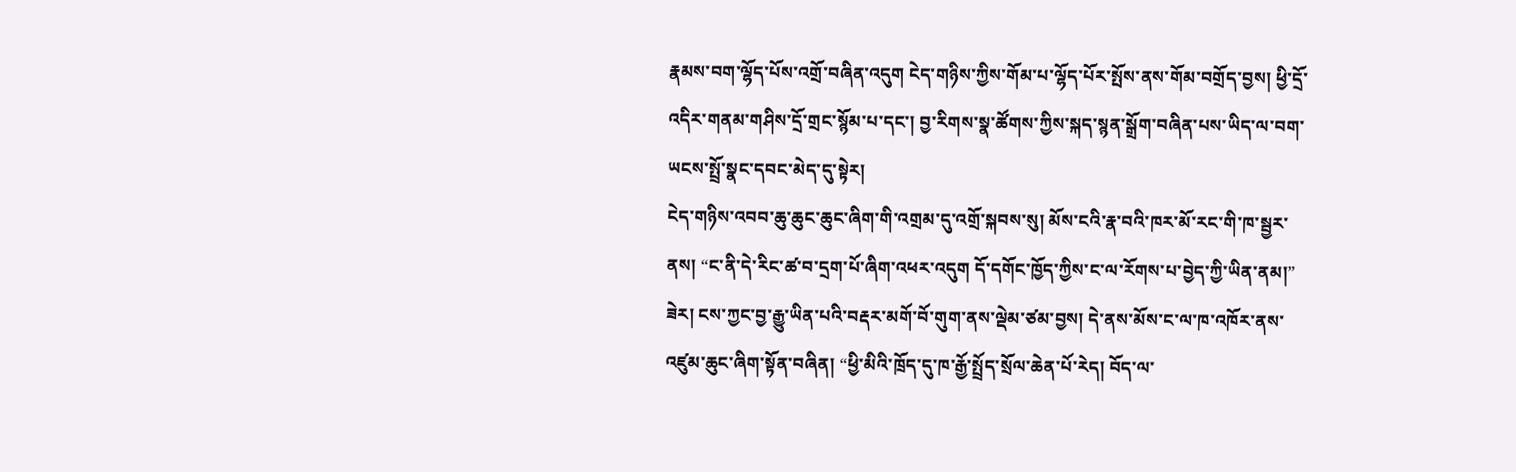རྣམས་བག་ལྷོད་པོས་འགྲོ་བཞིན་འདུག ངེད་གཉིས་ཀྱིས་གོམ་པ་ལྷོད་པོར་སྤོས་ནས་གོམ་བགྲོད་བྱས། ཕྱི་དྲོ་འདིར་གནམ་གཤིས་དྲོ་གྲང་སྙོམ་པ་དང་། བྱ་རིགས་སྣ་ཚོགས་ཀྱིས་སྐད་སྙན་སྒྲོག་བཞིན་པས་ཡིད་ལ་བག་ཡངས་སྤྲོ་སྣང་དབང་མེད་དུ་སྟེར།
ངེད་གཉིས་འབབ་ཆུ་ཆུང་ཆུང་ཞིག་གི་འགྲམ་དུ་འགྲོ་སྐབས་སུ། མོས་ངའི་རྣ་བའི་ཁར་མོ་རང་གི་ཁ་སྦྱར་ནས། “ང་ནི་དེ་རིང་ཚ་བ་དྲག་པོ་ཞིག་འཕར་འདུག དོ་དགོང་ཁྱོད་ཀྱིས་ང་ལ་རོགས་པ་བྱེད་ཀྱི་ཡིན་ནམ།” ཟེར། ངས་ཀྱང་བྱ་རྒྱུ་ཡིན་པའི་བརྡར་མགོ་བོ་གུག་ནས་ལྡེམ་ཙམ་བྱས། དེ་ནས་མོས་ང་ལ་ཁ་འཁོར་ནས་འཛུམ་ཆུང་ཞིག་སྟོན་བཞིན། “ཕྱི་མིའི་ཁྲོད་དུ་ཁ་རྒྱོ་སྤྲོད་སྲོལ་ཆེན་པོ་རེད། བོད་ལ་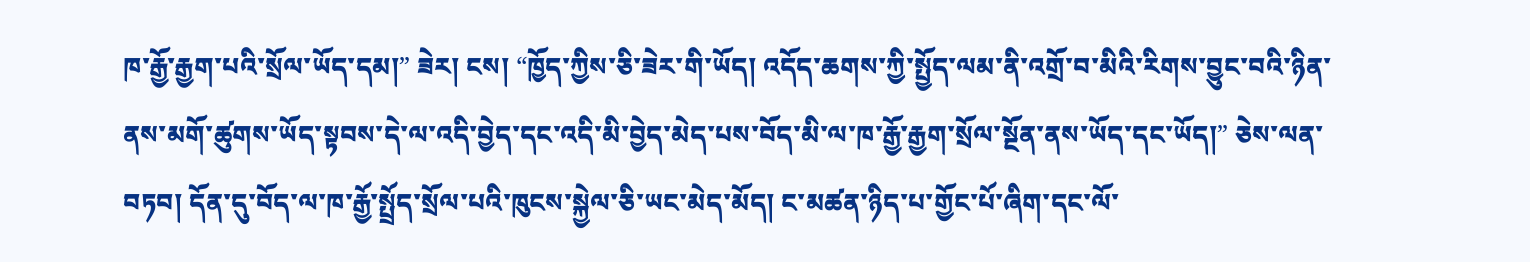ཁ་རྒྱོ་རྒྱག་པའི་སྲོལ་ཡོད་དམ།” ཟེར། ངས། “ཁྱོད་ཀྱིས་ཅི་ཟེར་གི་ཡོད། འདོད་ཆགས་ཀྱི་སྤྱོད་ལམ་ནི་འགྲོ་བ་མིའི་རིགས་བྱུང་བའི་ཉིན་ནས་མགོ་ཚུགས་ཡོད་སྟབས་དེ་ལ་འདི་བྱེད་དང་འདི་མི་བྱེད་མེད་པས་བོད་མི་ལ་ཁ་རྒྱོ་རྒྱག་སྲོལ་སྔོན་ནས་ཡོད་དང་ཡོད།” ཅེས་ལན་བཏབ། དོན་དུ་བོད་ལ་ཁ་རྒྱོ་སྤྲོད་སྲོལ་པའི་ཁུངས་སྐྱེལ་ཅི་ཡང་མེད་མོད། ང་མཚན་ཉིད་པ་གྱོང་པོ་ཞིག་དང་ལོ་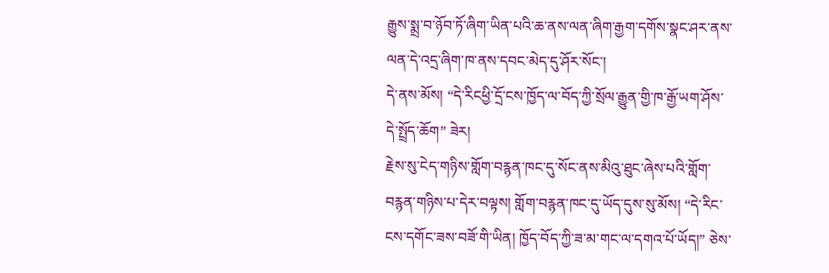རྒྱུས་སྨྲ་བ་ཉོབ་ཏོ་ཞིག་ཡིན་པའི་ཆ་ནས་ལན་ཞིག་རྒྱག་དགོས་སྣང་ཤར་ནས་ལན་དེ་འདྲ་ཞིག་ཁ་ནས་དབང་མེད་དུ་ཤོར་སོང་།
དེ་ནས་མོས། “དེ་རིངཕྱི་དྲོ་ངས་ཁྱོད་ལ་བོད་ཀྱི་སྲོལ་རྒྱུན་གྱི་ཁ་རྒྱོ་ཡག་ཤོས་དེ་སྤྲོད་ཆོག” ཟེར།
རྗེས་སུ་ངེད་གཉིས་གློག་བརྙན་ཁང་དུ་སོང་ནས་མིའུ་ཐུང་ཞེས་པའི་གློག་བརྙན་གཉིས་པ་དེར་བལྟས། གློག་བརྙན་ཁང་དུ་ཡོད་དུས་སུ་མོས། “དེ་རིང་ངས་དགོང་ཟས་བཟོ་གི་ཡིན། ཁྱོད་བོད་ཀྱི་ཟ་མ་གང་ལ་དགའ་པོ་ཡོད།” ཅེས་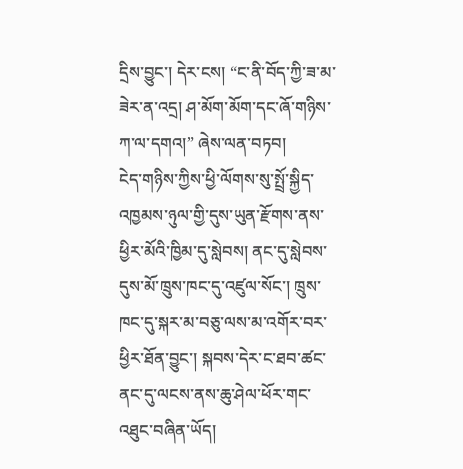དྲིས་བྱུང་། དེར་ངས། “ང་ནི་བོད་ཀྱི་ཟ་མ་ཟེར་ན་འདྲ། ཤ་མོག་མོག་དང་ཞོ་གཉིས་ཀ་ལ་དགའ།” ཞེས་ལན་བཏབ།
ངེད་གཉིས་ཀྱིས་ཕྱི་ལོགས་སུ་སྤྲོ་སྐྱིད་འཁྱམས་ཉུལ་གྱི་དུས་ཡུན་རྫོགས་ནས་ཕྱིར་མོའི་ཁྱིམ་དུ་སླེབས། ནང་དུ་སླེབས་དུས་མོ་ཁྲུས་ཁང་དུ་འཛུལ་སོང་། ཁྲུས་ཁང་དུ་སྐར་མ་བཅུ་ལས་མ་འགོར་བར་ཕྱིར་ཐོན་བྱུང་། སྐབས་དེར་ང་ཐབ་ཚང་ནང་དུ་ལངས་ནས་ཆུ་ཤེལ་ཕོར་གང་འཐུང་བཞིན་ཡོད།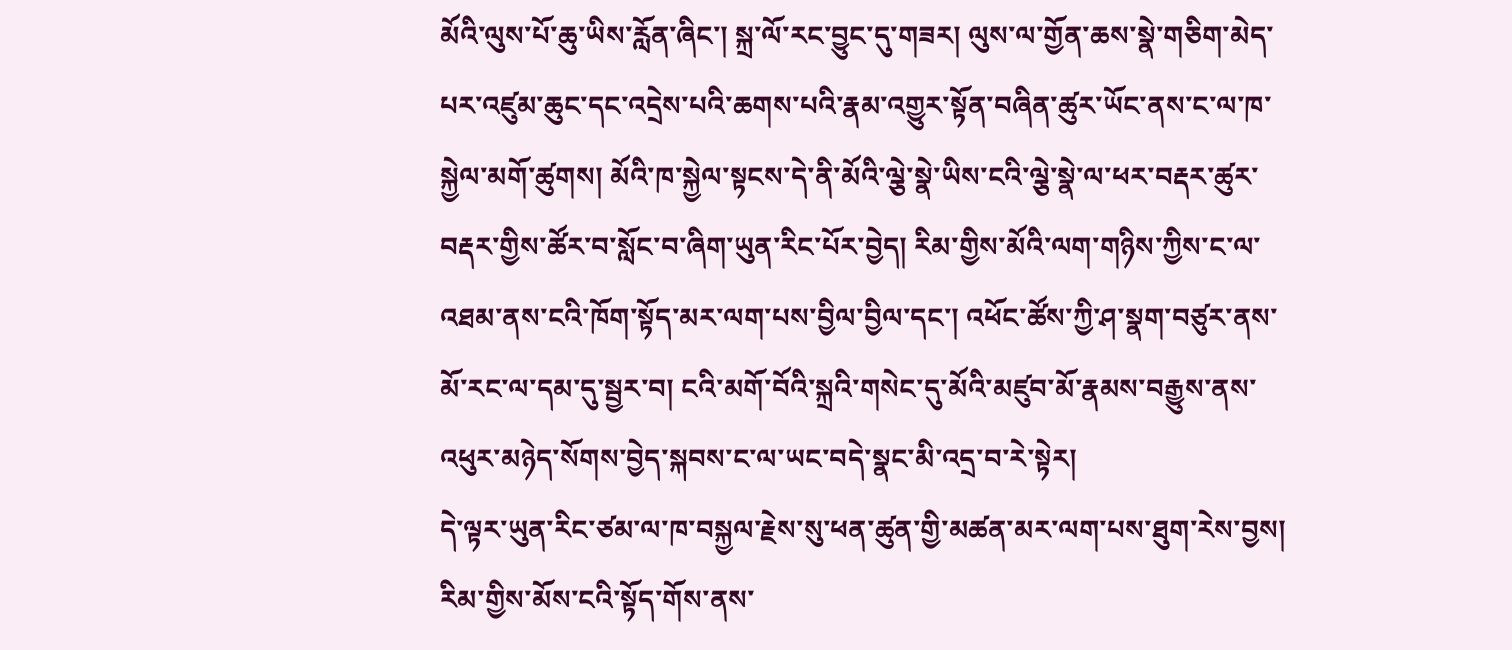མོའི་ལུས་པོ་ཆུ་ཡིས་རློན་ཞིང་། སྐྲ་ལོ་རང་བྱུང་དུ་གཟར། ལུས་ལ་གྱོན་ཆས་སྣེ་གཅིག་མེད་པར་འཛུམ་ཆུང་དང་འདྲེས་པའི་ཆགས་པའི་རྣམ་འགྱུར་སྟོན་བཞིན་ཚུར་ཡོང་ནས་ང་ལ་ཁ་སྐྱེལ་མགོ་ཚུགས། མོའི་ཁ་སྐྱེལ་སྟངས་དེ་ནི་མོའི་ལྕེ་སྣེ་ཡིས་ངའི་ལྕེ་སྣེ་ལ་ཕར་བརྡར་ཚུར་བརྡར་གྱིས་ཚོར་བ་སློང་བ་ཞིག་ཡུན་རིང་པོར་བྱེད། རིམ་གྱིས་མོའི་ལག་གཉིས་ཀྱིས་ང་ལ་འཐམ་ནས་ངའི་ཁོག་སྟོད་མར་ལག་པས་བྱིལ་བྱིལ་དང་། འཕོང་ཚོས་ཀྱི་ཤ་སྣག་བཙུར་ནས་མོ་རང་ལ་དམ་དུ་སྦྱར་བ། ངའི་མགོ་བོའི་སྐྲའི་གསེང་དུ་མོའི་མཛུབ་མོ་རྣམས་བརྒྱུས་ནས་འཕུར་མཉེད་སོགས་བྱེད་སྐབས་ང་ལ་ཡང་བདེ་སྣང་མི་འདྲ་བ་རེ་སྟེར།
དེ་ལྟར་ཡུན་རིང་ཙམ་ལ་ཁ་བསྐྱལ་རྗེས་སུ་ཕན་ཚུན་གྱི་མཚན་མར་ལག་པས་ཐུག་རེས་བྱས། རིམ་གྱིས་མོས་ངའི་སྟོད་གོས་ནས་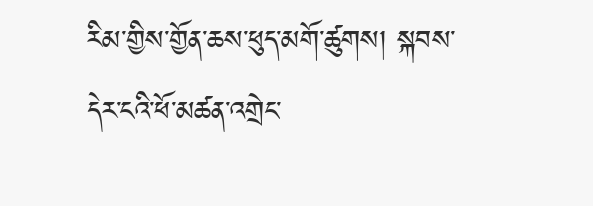རིམ་གྱིས་གྱོན་ཆས་ཕུད་མགོ་ཚུགས། སྐབས་དེར་ངའི་ཕོ་མཚན་འགྲེང་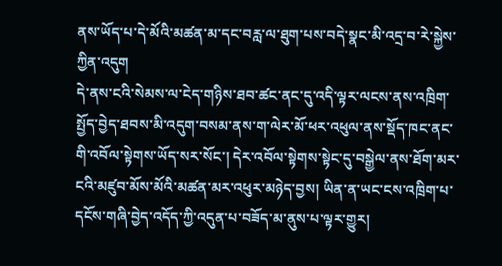ནས་ཡོད་པ་དེ་མོའི་མཚན་མ་དང་བརླ་ལ་ཐུག་པས་བདེ་སྣང་མི་འདྲ་བ་རེ་སྐྱེས་ཀྱིན་འདུག
དེ་ནས་ངའི་སེམས་ལ་ངེད་གཉིས་ཐབ་ཚང་ནང་དུ་འདི་ལྟར་ལངས་ནས་འཁྲིག་སྤྱོད་བྱེད་ཐབས་མི་འདུག་བསམ་ནས་ག་ལེར་མོ་ཕར་འཕུལ་ནས་སྡོད་ཁང་ནང་གི་འབོལ་སྟེགས་ཡོད་སར་སོང་། དེར་འབོལ་སྟེགས་སྟེང་དུ་བསྒྱེལ་ནས་ཐོག་མར་ངའི་མཛུབ་མོས་མོའི་མཚན་མར་འཕུར་མཉེད་བྱས། ཡིན་ན་ཡང་ངས་འཁྲིག་པ་དངོས་གཞི་བྱེད་འདོད་ཀྱི་འདུན་པ་བཟོད་མ་ནུས་པ་ལྟར་གྱུར།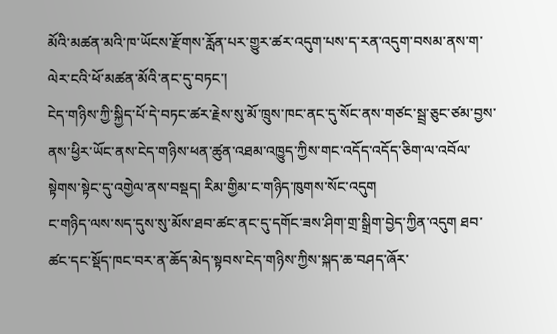མོའི་མཚན་མའི་ཁ་ཡོངས་རྫོགས་རློན་པར་གྱུར་ཚར་འདུག་པས་ད་རན་འདུག་བསམ་ནས་ག་ལེར་ངའི་ཕོ་མཚན་མོའི་ནང་དུ་བཏང་།
ངེད་གཉིས་ཀྱི་སྐྱིད་པོ་དེ་བཏང་ཚར་རྗེས་སུ་མོ་ཁྲུས་ཁང་ནང་དུ་སོང་ནས་གཙང་སྦྲ་ཅུང་ཙམ་བྱས་ནས་ཕྱིར་ཡོང་ནས་ངེད་གཉིས་ཕན་ཚུན་འཐམ་འཁྱུད་ཀྱིས་གང་འདོད་འདོད་ཅིག་ལ་འབོལ་སྟེགས་སྟེང་དུ་འགྱེལ་ནས་བསྡད། རིམ་གྱིམ་ང་གཉིད་ཁུགས་སོང་འདུག
ང་གཉིད་ལས་སད་དུས་སུ་མོས་ཐབ་ཚང་ནང་དུ་དགོང་ཟས་ཤིག་གྲ་སྒྲིག་བྱེད་ཀྱིན་འདུག ཐབ་ཚང་དང་སྡོད་ཁང་བར་ན་ཆོད་མེད་སྟབས་ངེད་གཉིས་ཀྱིས་སྐད་ཆ་བཤད་ཞོར་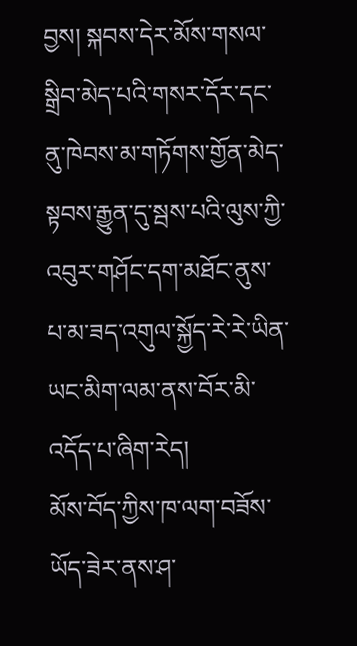བྱས། སྐབས་དེར་མོས་གསལ་སྒྲིབ་མེད་པའི་གསར་དོར་དང་ནུ་ཁེབས་མ་གཏོགས་གྱོན་མེད་སྟབས་རྒྱུན་དུ་སྦས་པའི་ལུས་ཀྱི་འབུར་གཤོང་དག་མཐོང་ནུས་པ་མ་ཟད་འགུལ་སྐྱོད་རེ་རེ་ཡིན་ཡང་མིག་ལམ་ནས་བོར་མི་འདོད་པ་ཞིག་རེད།
མོས་བོད་ཀྱིས་ཁ་ལག་བཟོས་ཡོད་ཟེར་ནས་ཤ་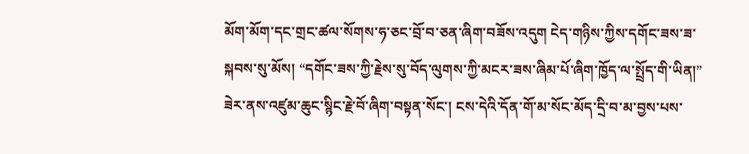མོག་མོག་དང་གྲང་ཚལ་སོགས་ཧ་ཅང་བྲོ་བ་ཅན་ཞིག་བཟོས་འདུག ངེད་གཉིས་ཀྱིས་དགོང་ཟས་ཟ་སྐབས་སུ་མོས། “དགོང་ཟས་ཀྱི་རྗེས་སུ་བོད་ལུགས་ཀྱི་མངར་ཟས་ཞིམ་པོ་ཞིག་ཁྱོད་ལ་སྤྲོད་གི་ཡིན།” ཟེར་ནས་འཛུམ་ཆུང་སྙིང་རྗེ་བོ་ཞིག་བསྟན་སོང་། ངས་དེའི་དོན་གོ་མ་སོང་མོད་དྲི་བ་མ་བྱས་པས་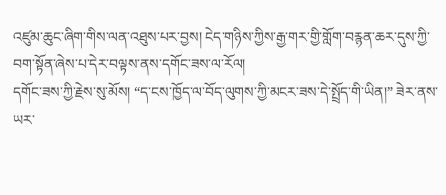འཛུམ་ཆུང་ཞིག་གིས་ལན་འཐུས་པར་བྱས། ངེད་གཉིས་ཀྱིས་རྒྱ་གར་གྱི་གློག་བརྙན་ཆར་དུས་ཀྱི་བག་སྟོན་ཞེས་པ་དེར་བལྟས་ནས་དགོང་ཟས་ལ་རོལ།
དགོང་ཟས་ཀྱི་རྗེས་སུ་མོས། “ད་ངས་ཁྱོད་ལ་བོད་ལུགས་ཀྱི་མངར་ཟས་དེ་སྤྲོད་གི་ཡིན།” ཟེར་ནས་ཡར་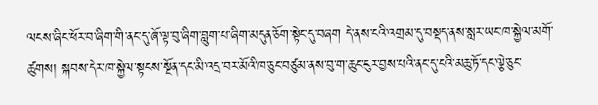ལངས་ཞིང་ཕོར་བ་ཞིག་གི་ནང་དུ་ཞོ་ལྟ་བུ་ཞིག་བླུག་པ་ཞིག་མདུན་ཅོག་སྟེང་དུ་བཞག དེ་ནས་ངའི་འགྲམ་དུ་བསྡད་ནས་སླར་ཡང་ཁ་སྐྱེལ་མགོ་ཚུགས། སྐབས་དེར་ཁ་སྐྱེལ་སྟངས་སྔོན་དང་མི་འདྲ་བར་མོའི་ཁ་ཅུང་བཙུམ་ནས་བུ་ག་ཆུང་ངུར་བྱས་པའི་ནང་དུ་ངའི་མཆུ་ཏོ་དང་ལྕེ་ཅུང་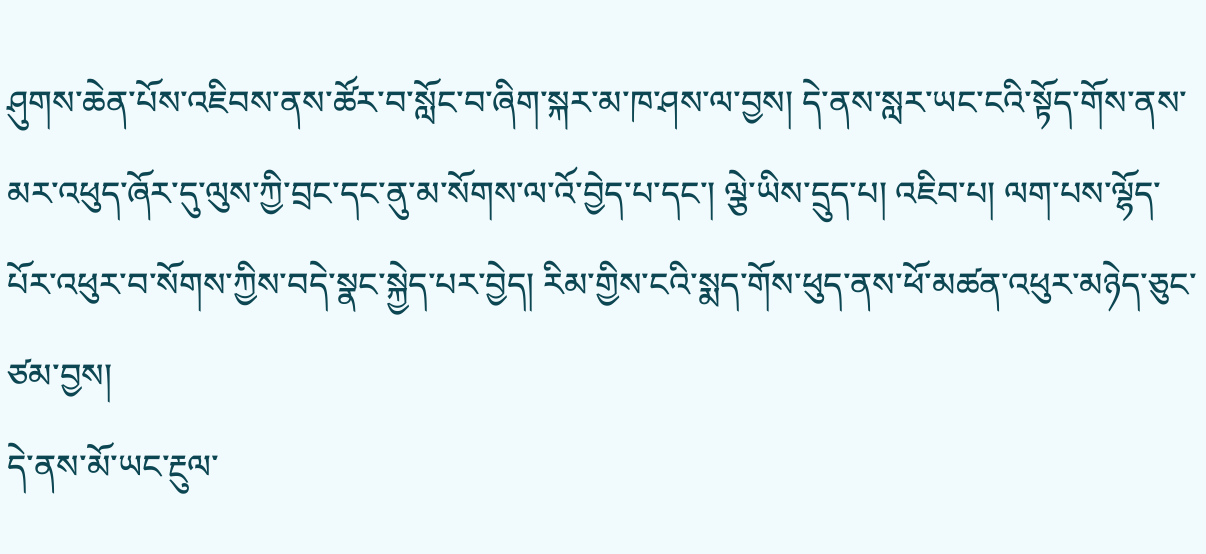ཤུགས་ཆེན་པོས་འཇིབས་ནས་ཚོར་བ་སློང་བ་ཞིག་སྐར་མ་ཁ་ཤས་ལ་བྱས། དེ་ནས་སླར་ཡང་ངའི་སྟོད་གོས་ནས་མར་འཕུད་ཞོར་དུ་ལུས་ཀྱི་བྲང་དང་ནུ་མ་སོགས་ལ་འོ་བྱེད་པ་དང་། ལྕེ་ཡིས་དྲུད་པ། འཇིབ་པ། ལག་པས་ལྷོད་པོར་འཕུར་བ་སོགས་ཀྱིས་བདེ་སྣང་སྐྱེད་པར་བྱེད། རིམ་གྱིས་ངའི་སྨད་གོས་ཕུད་ནས་ཕོ་མཚན་འཕུར་མཉེད་ཅུང་ཙམ་བྱས།
དེ་ནས་མོ་ཡང་རྔུལ་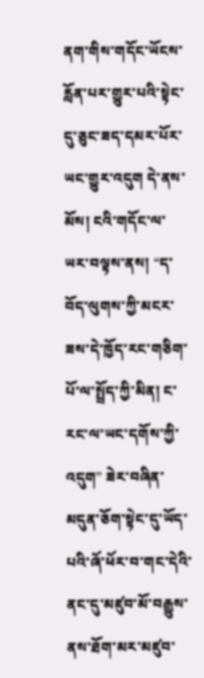ནག་གིས་གདོང་ཡོངས་རློན་པར་གྱུར་པའི་སྟེང་དུ་ཅུང་ཟད་དམར་པོར་ཡང་གྱུར་འདུག དེ་ནས་མོས། ངའི་གདོང་ལ་ཡར་བལྟས་ནས། “ད་བོད་ལུགས་ཀྱི་མངར་ཟས་དེ་ཁྱོད་རང་གཅིག་པོ་ལ་སྤྲོད་ཀྱི་མིན། ང་རང་ལ་ཡང་དགོས་ཀྱི་འདུག” ཟེར་བཞིན་མདུན་ཅོག་སྟེང་དུ་ཡོད་པའི་ཞོ་ཕོར་བ་གང་དེའི་ནང་དུ་མཛུབ་མོ་བརྒྱུས་ནས་ཐོག་མར་མཛུབ་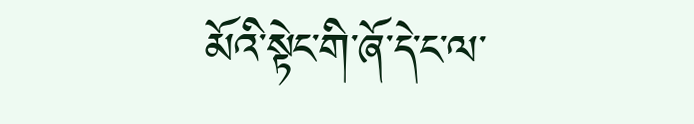མོའི་སྟེང་གི་ཞོ་དེ་ང་ལ་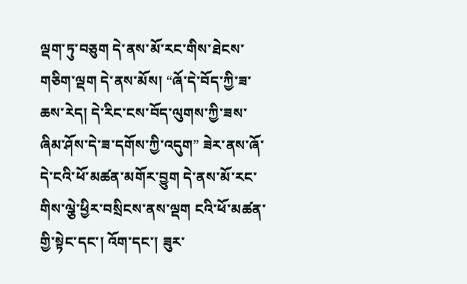ལྡག་ཏུ་བཅུག དེ་ནས་མོ་རང་གིས་ཐེངས་གཅིག་ལྡག དེ་ནས་མོས། “ཞོ་དེ་བོད་ཀྱི་ཟ་ཆས་རེད། དེ་རིང་ངས་བོད་ལུགས་ཀྱི་ཟས་ཞིམ་ཤོས་དེ་ཟ་དགོས་ཀྱི་འདུག” ཟེར་ནས་ཞོ་དེ་ངའི་ཕོ་མཚན་མགོར་བྱུག དེ་ནས་མོ་རང་གིས་ལྕེ་ཕྱིར་བསྲིངས་ནས་ལྡག ངའི་ཕོ་མཚན་གྱི་སྟེང་དང་། འོག་དང་། ཟུར་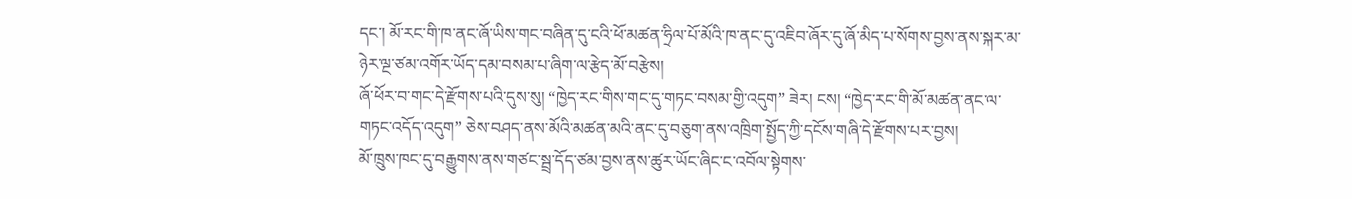དང་། མོ་རང་གི་ཁ་ནང་ཞོ་ཡིས་གང་བཞིན་དུ་ངའི་ཕོ་མཚན་ཧྲིལ་པོ་མོའི་ཁ་ནང་དུ་འཇིབ་ཞོར་དུ་ཞོ་མིད་པ་སོགས་བྱས་ནས་སྐར་མ་ཉེར་ལྔ་ཙམ་འགོར་ཡོད་དམ་བསམ་པ་ཞིག་ལ་རྩེད་མོ་བརྩེས།
ཞོ་ཕོར་བ་གང་དེ་རྫོགས་པའི་དུས་སུ། “ཁྱེད་རང་གིས་གང་དུ་གཏང་བསམ་གྱི་འདུག” ཟེར། ངས། “ཁྱེད་རང་གི་མོ་མཚན་ནང་ལ་གཏང་འདོད་འདུག” ཅེས་བཤད་ནས་མོའི་མཚན་མའི་ནང་དུ་བཅུག་ནས་འཁྲིག་སྤྱོད་ཀྱི་དངོས་གཞི་དེ་རྫོགས་པར་བྱས།
མོ་ཁྲུས་ཁང་དུ་བརྒྱུགས་ནས་གཙང་སྦྲ་དོད་ཙམ་བྱས་ནས་ཚུར་ཡོང་ཞིང་ང་འབོལ་སྟེགས་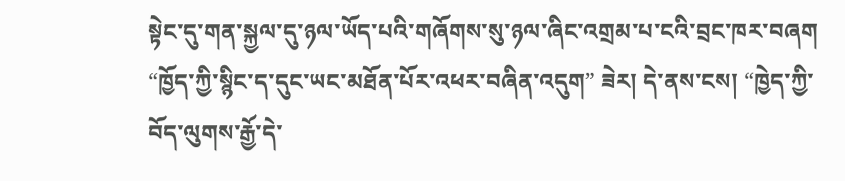སྟེང་དུ་གན་སྐྱལ་དུ་ཉལ་ཡོད་པའི་གཞོགས་སུ་ཉལ་ཞིང་འགྲམ་པ་ངའི་བྲང་ཁར་བཞག “ཁྱོད་ཀྱི་སྙིང་ད་དུང་ཡང་མཐོན་པོར་འཕར་བཞིན་འདུག” ཟེར། དེ་ནས་ངས། “ཁྱེད་ཀྱི་བོད་ལུགས་རྒྱོ་དེ་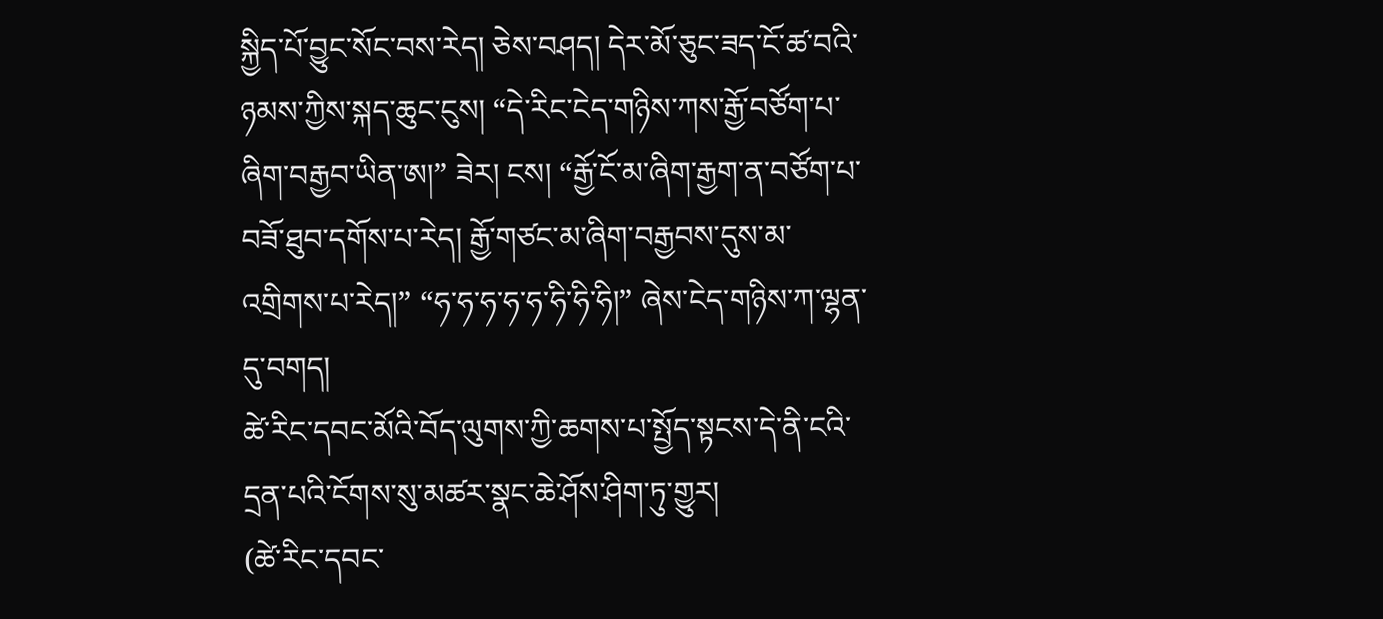སྐྱིད་པོ་བྱུང་སོང་བས་རེད། ཅེས་བཤད། དེར་མོ་ཅུང་ཟད་ངོ་ཚ་བའི་ཉམས་ཀྱིས་སྐད་ཆུང་ངུས། “དེ་རིང་ངེད་གཉིས་ཀས་རྒྱོ་བཙོག་པ་ཞིག་བརྒྱབ་ཡིན་ཨ།” ཟེར། ངས། “རྒྱོ་ངོ་མ་ཞིག་རྒྱག་ན་བཙོག་པ་བཟོ་ཐུབ་དགོས་པ་རེད། རྒྱོ་གཙང་མ་ཞིག་བརྒྱབས་དུས་མ་འགྲིགས་པ་རེད།” “ཧ་ཧ་ཧ་ཧ་ཧ་ཧི་ཧི་ཧི།” ཞེས་ངེད་གཉིས་ཀ་ལྷན་དུ་བགད།
ཚེ་རིང་དབང་མོའི་བོད་ལུགས་ཀྱི་ཆགས་པ་སྤྱོད་སྟངས་དེ་ནི་ངའི་དྲན་པའི་ངོགས་སུ་མཚར་སྣང་ཆེ་ཤོས་ཤིག་ཏུ་གྱུར།
(ཚེ་རིང་དབང་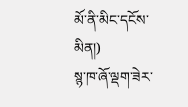མོ་ནི་མིང་དངོས་མིན།)
སྙ་ཁ་ཞོ་ལྡག་ཟེར་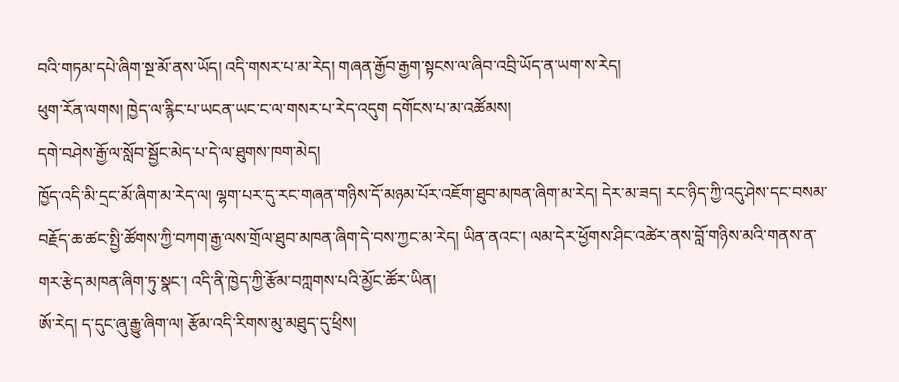བའི་གཏམ་དཔེ་ཞིག་སྔ་མོ་ནས་ཡོད། འདི་གསར་པ་མ་རེད། གཞན་རྒྱོབ་རྒྱག་སྟངས་ལ་ཞིབ་འབྲི་ཡོད་ན་ཡག་ས་རེད།
ཕུག་རོན་ལགས། ཁྱེད་ལ་རྙིང་པ་ཡངན་ཡང་ང་ལ་གསར་པ་རེད་འདུག དགོངས་པ་མ་འཚོམས།
དགེ་བཤེས་རྒྱོ་ལ་སློབ་སྦྱོང་མེད་པ་དེ་ལ་ཐུགས་ཁག་མེད།
ཁྱོད་འདི་མི་དྲང་མོ་ཞིག་མ་རེད་ལ། ལྷག་པར་དུ་རང་གཞན་གཉིས་དོ་མཉམ་པོར་འཇོག་ཐུབ་མཁན་ཞིག་མ་རེད། དེར་མ་ཟད། རང་ཉིད་ཀྱི་འདུ་ཤེས་དང་བསམ་བརྗོད་ཆ་ཚང་སྤྱི་ཚོགས་ཀྱི་བཀག་རྒྱ་ལས་གྲོལ་ཐུབ་མཁན་ཞིག་དེ་བས་ཀྱང་མ་རེད། ཡིན་ནའང་། ལམ་དེར་ཕྱོགས་ཤིང་འཚེར་ནས་བློ་གཉིས་མའི་གནས་ན་གར་རྩེད་མཁན་ཞིག་ཏུ་སྣང་། འདི་ནི་ཁྱེད་ཀྱི་རྩོམ་བཀླགས་པའི་མྱོང་ཚོར་ཡིན།
ཨོ་རེད། ད་དུང་ཞུ་རྒྱུ་ཞིག་ལ། རྩོམ་འདི་རིགས་མུ་མཐུད་དུ་ཕྲིས།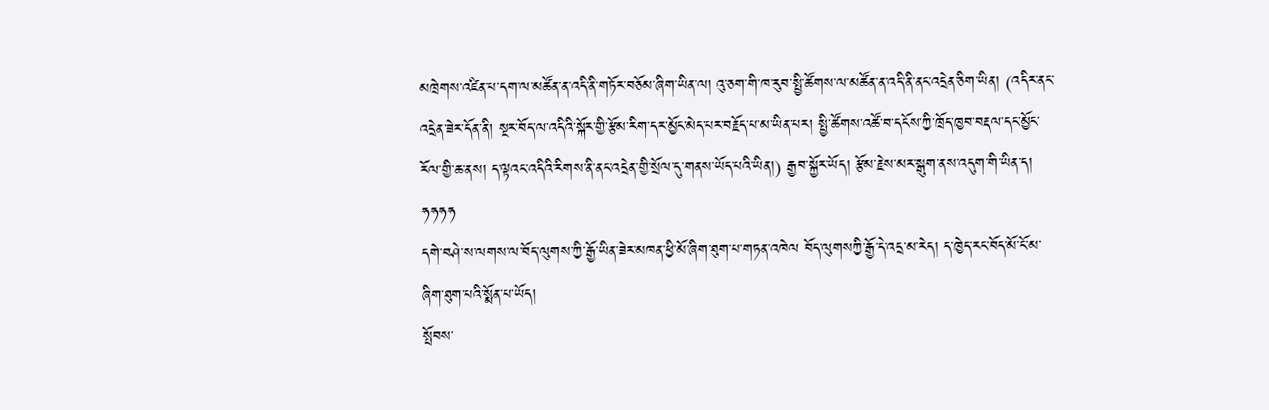མཁྲེགས་འཛིན་པ་དག་ལ་མཚོན་ན་འདི་ནི་གཏོར་བཅོམ་ཞིག་ཡིན་ལ། འུ་ཅག་གི་ཁ་རུབ་སྤྱི་ཚོགས་ལ་མཚོན་ན་འདི་ནི་ནང་འདྲེན་ཅིག་ཡིན། (འདིར་ནང་འདྲེན་ཟེར་དོན་ནི། སྔར་བོད་ལ་འདིའི་སྐོར་གྱི་རྩོམ་རིག་དར་མྱོང་མེད་པར་བརྗོད་པ་མ་ཡིན་པར། སྤྱི་ཚོགས་འཚོ་བ་དངོས་ཀྱི་ཁྲོད་ཁྱབ་བརྡལ་དང་མྱོང་རོལ་གྱི་ཆ་ནས། ད་ལྟའང་འདིའི་རིགས་ནི་ནང་འདྲེན་གྱི་སྲོལ་དུ་གནས་ཡོད་པའི་ཡིན།) རྒྱབ་སྐྱོར་ཡོད། རྩོམ་རྗེས་མར་སྒུག་ནས་འདུག་གི་ཡིན་ད། ཧཧཧཧ
དགེ་བཤེ་ས་ལགས་ལ་བོད་ལུགས་ཀྱི་རྒྱོ་ཡིན་ཟེར་མཁན་ཕྱི་མོ་ཞིག་ཐུག་པ་གཏན་འཁེལ བོད་ལུགསཀྱི་རྒྱོ་དེ་འདྲ་མ་རེད། ད་ཁྱེད་རང་བོད་མོ་ངོ་མ་ཞིག་ཐུག་པའི་སྨོན་པ་ཡོད།
སྤོབས་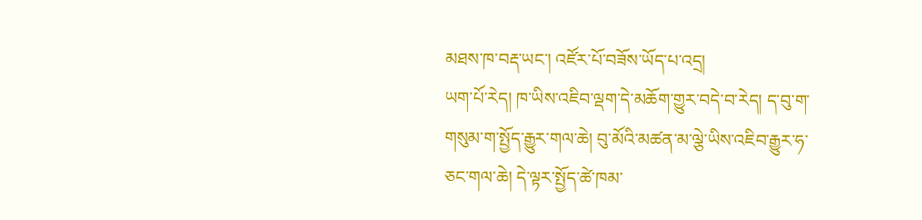མཐས་ཁ་བརྡ་ཡང་། འཛོར་པོ་བཟོས་ཡོད་པ་འདྲ།
ཡག་པོ་རེད། ཁ་ཡིས་འཇིབ་ལྡག་དེ་མཆོག་གྱུར་བདེ་བ་རེད། ད་བུ་ག་གསུམ་ག་སྤྱོད་རྒྱུར་གལ་ཆེ། བུ་མོའི་མཚན་མ་ལྕེ་ཡིས་འཇིབ་རྒྱུར་ཧ་ཅང་གལ་ཆེ། དེ་ལྟར་སྤྱོད་ཚེ་ཁམ་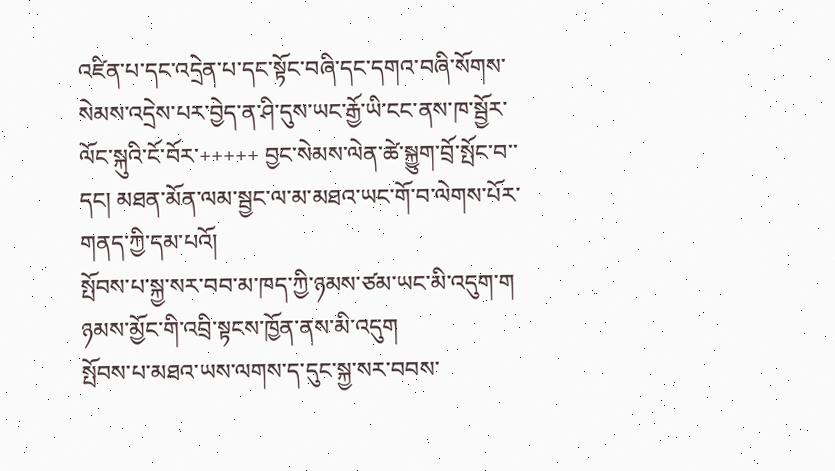འཛིན་པ་དང་འདྲེན་པ་དང་སྟོང་བཞི་དང་དགའ་བཞི་སོགས་སེམས་འདྲེས་པར་བྱེད་ན་ཤི་དུས་ཡང་རྒྱོ་ཡི་ངང་ནས་ཁ་སྦྱོར་ལོང་སྐུའི་ངོ་བོར་+++++ བྱང་སེམས་ལེན་ཚེ་སྐྱུག་བྲོ་སྤོང་བ་་དང། མཐན་མོན་ལམ་སྦྱང་ལ་མ་མཐའ་ཡང་གོ་བ་ལེགས་པོར་གནད་ཀྱི་དམ་པའོ།
སྤོབས་པ་སྐྱ་སར་བབ་མ་ཁད་ཀྱི་ཉམས་ཙམ་ཡང་མི་འདུག་ག ཉམས་མྱོང་གི་འབྲི་སྟངས་ཁྱོན་ནས་མི་འདུག
སྤོབས་པ་མཐའ་ཡས་ལགས་ད་དུང་སྐྱ་སར་བབས་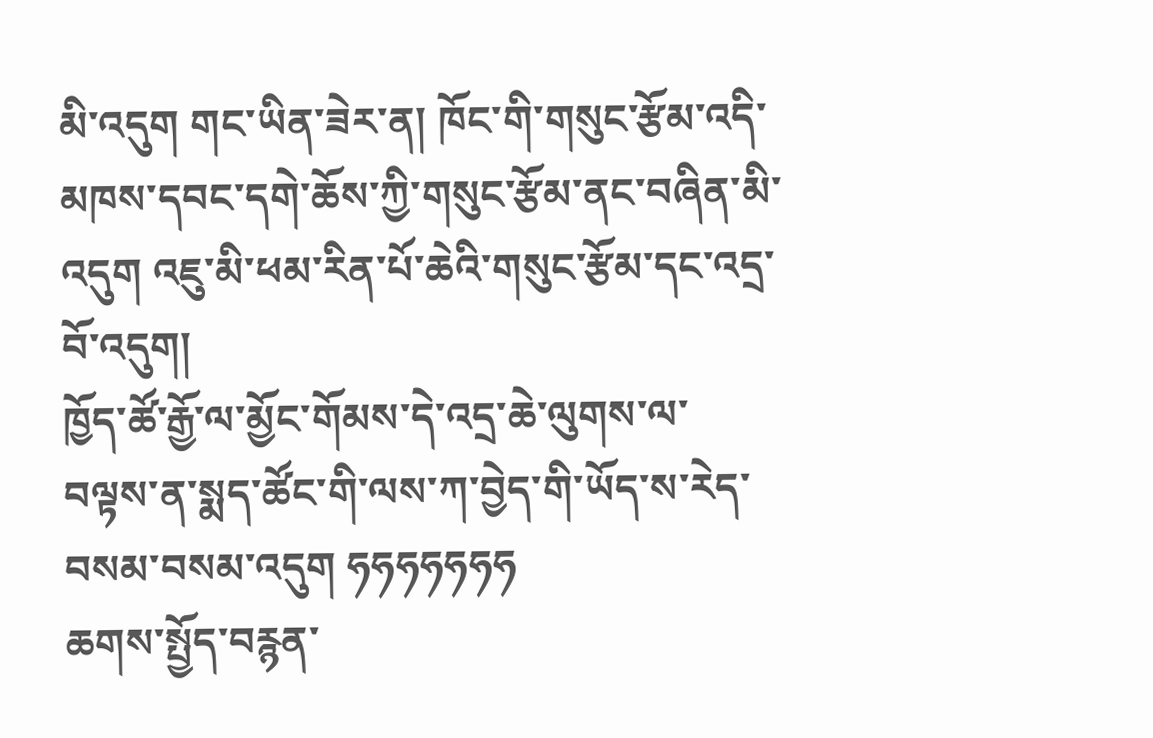མི་འདུག གང་ཡིན་ཟེར་ན། ཁོང་གི་གསུང་རྩོམ་འདི་མཁས་དབང་དགེ་ཆོས་ཀྱི་གསུང་རྩོམ་ནང་བཞིན་མི་འདུག འཇུ་མི་ཕམ་རིན་པོ་ཆེའི་གསུང་རྩོམ་དང་འདྲ་བོ་འདུག།
ཁྱོད་ཚོ་རྒྱོ་ལ་མྱོང་གོམས་དེ་འདྲ་ཆེ་ལུགས་ལ་བལྟས་ན་སྨད་ཚོང་གི་ལས་ཀ་བྱེད་གི་ཡོད་ས་རེད་བསམ་བསམ་འདུག ཧཧཧཧཧཧཧ
ཆགས་སྤྱོད་བརྙན་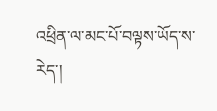འཕྲིན་ལ་མང་པོ་བལྟས་ཡོད་ས་རེད་།